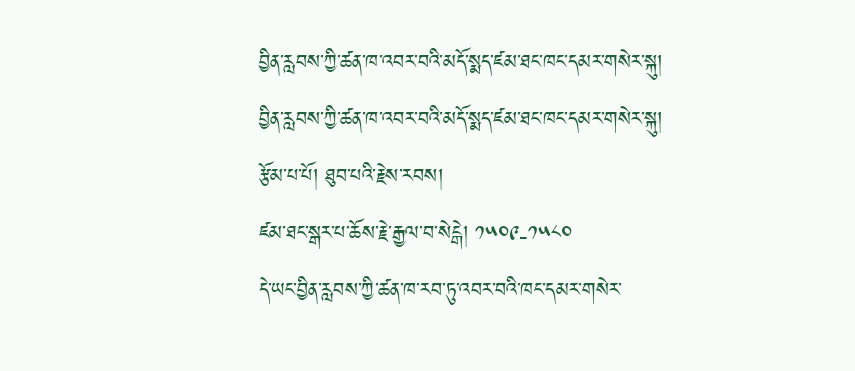བྱིན་རླབས་ཀྱི་ཚན་ཁ་འབར་བའི་མདོ་སྨད་ཛམ་ཐང་ཁང་དམར་གསེར་སྐུ།
བྱིན་རླབས་ཀྱི་ཚན་ཁ་འབར་བའི་མདོ་སྨད་ཛམ་ཐང་ཁང་དམར་གསེར་སྐུ།
རྩོམ་པ་པོ། ཐུབ་པའི་རྗེས་རབས།
ཛམ་ཐང་སྒར་པ་ཆོས་རྗེ་རྒྱལ་བ་སེངྒེ། ༡༥༠༩-༡༥༨༠
དེ་ཡང་བྱིན་རླབས་ཀྱི་ཚན་ཁ་རབ་ཏུ་འབར་བའི་ཁང་དམར་གསེར་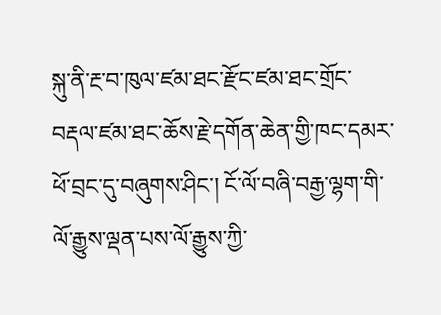སྐུ་ནི་རྔ་བ་ཁུལ་ཛམ་ཐང་རྫོང་ཛམ་ཐང་གྲོང་བརྡལ་ཛམ་ཐང་ཆོས་རྗེ་དགོན་ཆེན་གྱི་ཁང་དམར་ཕོ་བྲང་དུ་བཞུགས་ཤིང་། ངོ་ལོ་བཞི་བརྒྱ་ལྷག་གི་ལོ་རྒྱུས་ལྡན་པས་ལོ་རྒྱུས་ཀྱི་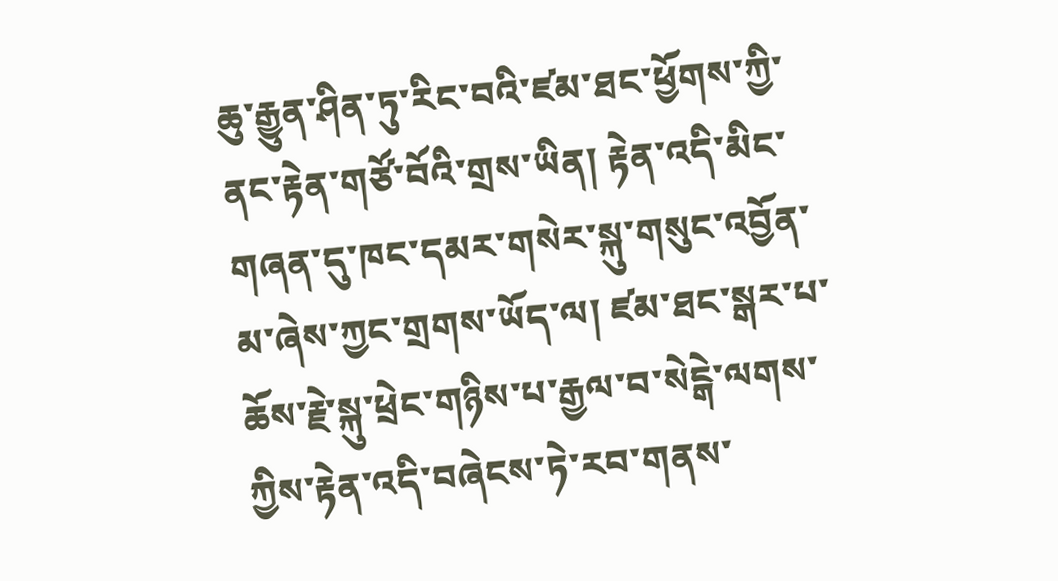ཆུ་རྒྱུན་ཤིན་ཏུ་རིང་བའི་ཛམ་ཐང་ཕྱོགས་ཀྱི་ནང་རྟེན་གཙོ་བོའི་གྲས་ཡིན། རྟེན་འདི་མིང་གཞན་དུ་ཁང་དམར་གསེར་སྐུ་གསུང་འབྱོན་མ་ཞེས་ཀྱང་གྲགས་ཡོད་ལ། ཛམ་ཐང་སྒར་པ་ཆོས་རྗེ་སྐུ་ཕྲེང་གཉིས་པ་རྒྱལ་བ་སེངྒེ་ལགས་ཀྱིས་རྟེན་འདི་བཞེངས་ཏེ་རབ་གནས་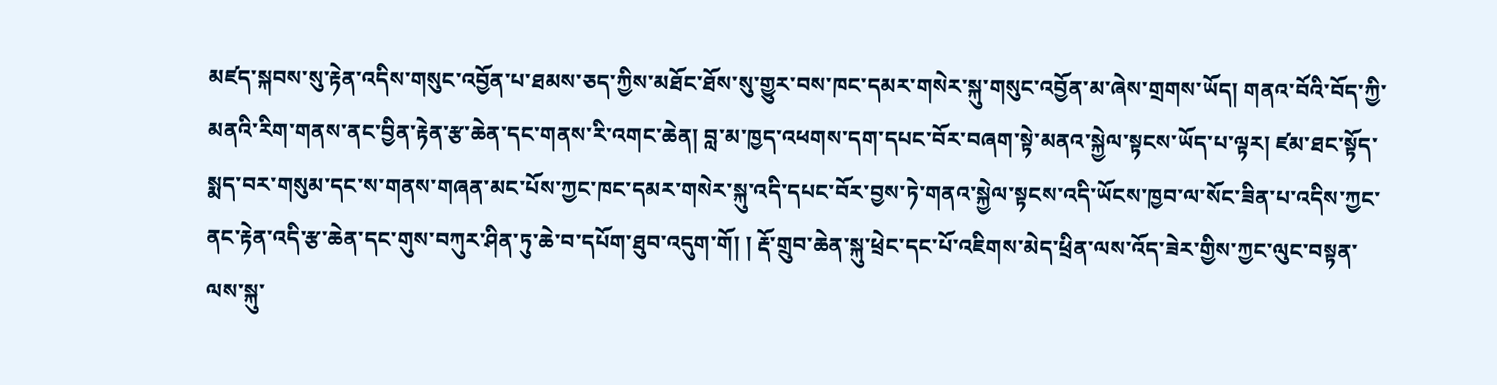མཛད་སྐབས་སུ་རྟེན་འདིས་གསུང་འབྱོན་པ་ཐམས་ཅད་ཀྱིས་མཐོང་ཐོས་སུ་གྱུར་བས་ཁང་དམར་གསེར་སྐུ་གསུང་འབྱོན་མ་ཞེས་གྲགས་ཡོད། གནའ་བོའི་བོད་ཀྱི་མནའི་རིག་གནས་ནང་བྱིན་རྟེན་རྩ་ཆེན་དང་གནས་རི་འགང་ཆེན། བླ་མ་ཁྱད་འཕགས་དག་དཔང་བོར་བཞག་སྟེ་མནའ་སྐྱེལ་སྟངས་ཡོད་པ་ལྟར། ཛམ་ཐང་སྟོད་སྨད་བར་གསུམ་དང་ས་གནས་གཞན་མང་པོས་ཀྱང་ཁང་དམར་གསེར་སྐུ་འདི་དཔང་བོར་བྱས་ཏེ་གནའ་སྐྱེལ་སྟངས་འདི་ཡོངས་ཁྱབ་ལ་སོང་ཟིན་པ་འདིས་ཀྱང་ནང་རྟེན་འདི་རྩ་ཆེན་དང་གུས་བཀུར་ཤིན་ཏུ་ཆེ་བ་དཔོག་ཐུབ་འདུག་གོ། ། རྡོ་གྲུབ་ཆེན་སྐུ་ཕྲེང་དང་པོ་འཇིགས་མེད་ཕྲིན་ལས་འོད་ཟེར་གྱིས་ཀྱང་ལུང་བསྟན་ལས་སྐུ་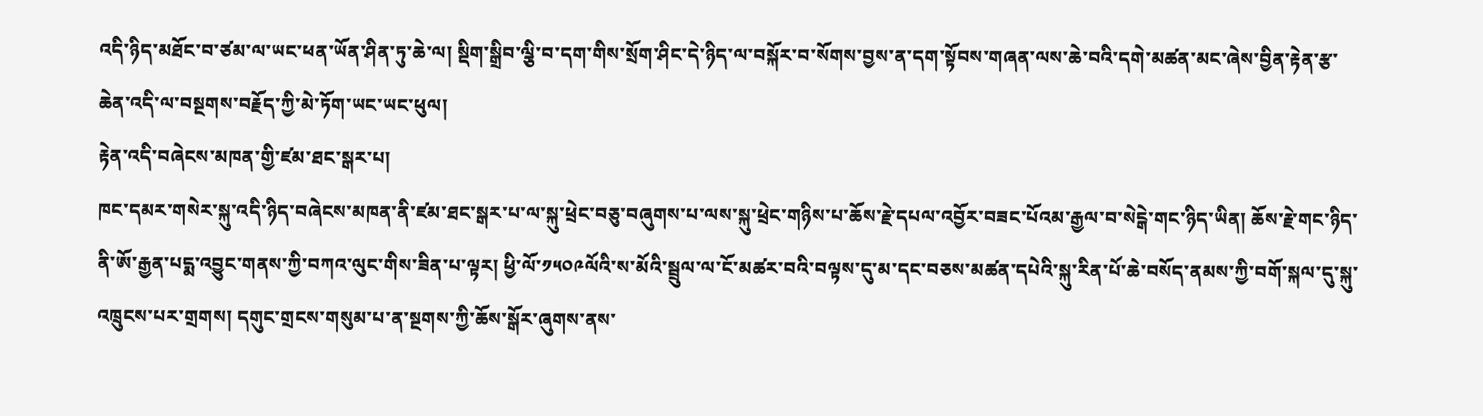འདི་ཉིད་མཐོང་བ་ཙམ་ལ་ཡང་ཕན་ཡོན་ཤིན་ཏུ་ཆེ་ལ། སྡིག་སྒྲིབ་ལྕི་བ་དག་གིས་སྲོག་ཤིང་དེ་ཉིད་ལ་བསྐོར་བ་སོགས་བྱས་ན་དག་སྟོབས་གཞན་ལས་ཆེ་བའི་དགེ་མཚན་མང་ཞེས་བྱིན་རྟེན་རྩ་ཆེན་འདི་ལ་བསྔགས་བརྗོད་ཀྱི་མེ་ཏོག་ཡང་ཡང་ཕུལ།
རྟེན་འདི་བཞེངས་མཁན་གྱི་ཛམ་ཐང་སྒར་པ།
ཁང་དམར་གསེར་སྐུ་འདི་ཉིད་བཞེངས་མཁན་ནི་ཛམ་ཐང་སྒར་པ་ལ་སྐུ་ཕྲེང་བཅུ་བཞུགས་པ་ལས་སྐུ་ཕྲེང་གཉིས་པ་ཆོས་རྗེ་དཔལ་འབྱོར་བཟང་པོའམ་རྒྱལ་བ་སེངྒེ་གང་ཉིད་ཡིན། ཆོས་རྗེ་གང་ཉིད་ནི་ཨོ་རྒྱན་པདྨ་འབྱུང་གནས་ཀྱི་བཀའ་ལུང་གིས་ཟིན་པ་ལྟར། ཕྱི་ལོ་༡༥༠༩ལོའི་ས་མོའི་སྦྲུལ་ལ་ངོ་མཚར་བའི་བལྟས་དུ་མ་དང་བཅས་མཚན་དཔེའི་སྐུ་རིན་པོ་ཆེ་བསོད་ནམས་ཀྱི་བགོ་སྐལ་དུ་སྐུ་འཁྲུངས་པར་གྲགས། དགུང་གྲངས་གསུམ་པ་ན་སྔགས་ཀྱི་ཆོས་སྒོར་ཞུགས་ནས་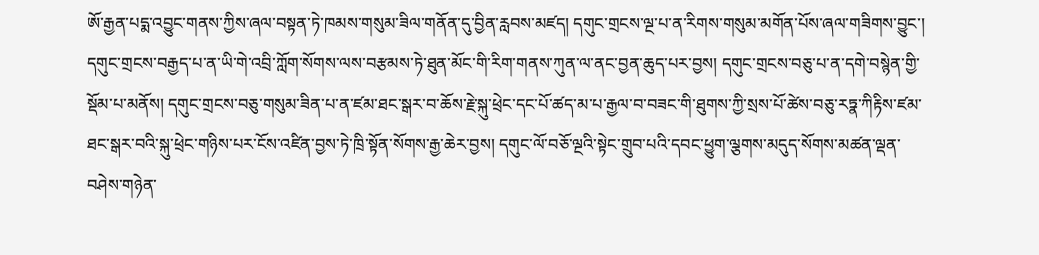ཨོ་རྒྱན་པདྨ་འབྱུང་གནས་ཀྱིས་ཞལ་བསྟན་ཏེ་ཁམས་གསུམ་ཟིལ་གནོན་དུ་བྱིན་རླབས་མཛད། དགུང་གྲངས་ལྔ་པ་ན་རིགས་གསུམ་མགོན་པོས་ཞལ་གཟིགས་བྱུང་། དགུང་གྲངས་བརྒྱད་པ་ན་ཡི་གེ་འབྲི་ཀློག་སོགས་ལས་བརྩམས་ཏེ་ཐུན་མོང་གི་རིག་གནས་ཀུན་ལ་ནང་བྱན་ཆུད་པར་བྱས། དགུང་གྲངས་བཅུ་པ་ན་དགེ་བསྙེན་གྱི་སྡོམ་པ་མནོས། དགུང་གྲངས་བཅུ་གསུམ་ཟིན་པ་ན་ཛམ་ཐང་སྒར་བ་ཆོས་རྗེ་སྐུ་ཕྲེང་དང་པོ་ཚད་མ་པ་རྒྱལ་བ་བཟང་གི་ཐུགས་ཀྱི་སྲས་པོ་ཚེས་བཅུ་རཏྣ་ཀིརྟིས་ཛམ་ཐང་སྒར་བའི་སྐུ་ཕྲེང་གཉིས་པར་ངོས་འཛིན་བྱས་ཏེ་ཁྲི་སྟོན་སོགས་རྒྱ་ཆེར་བྱས། དགུང་ལོ་བཅོ་ལྔའི་སྟེང་གྲུབ་པའི་དབང་ཕྱུག་ལྕགས་མདུད་སོགས་མཚན་ལྡན་བཤེས་གཉེན་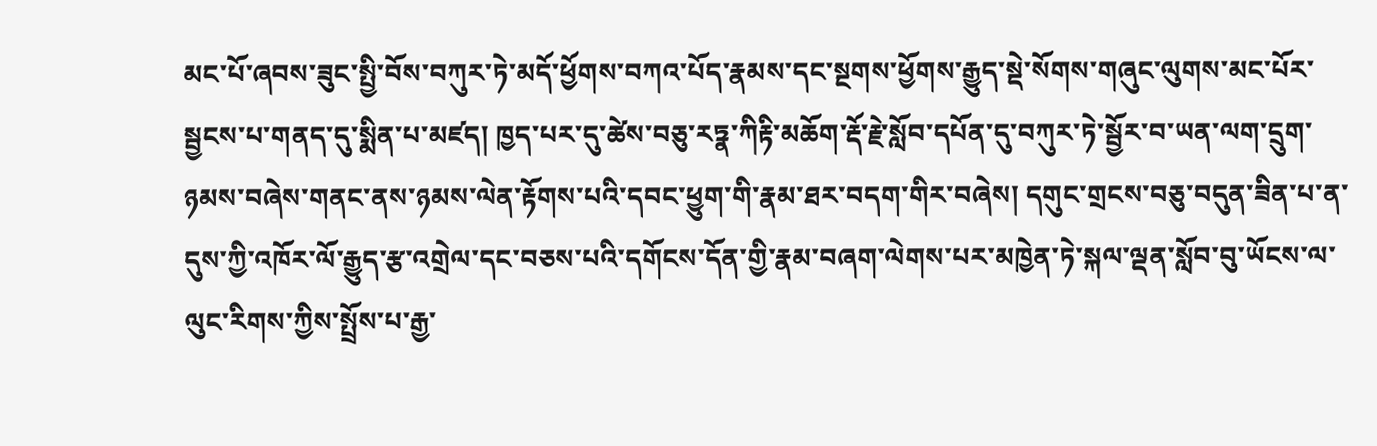མང་པོ་ཞབས་ཟུང་སྤྱི་བོས་བཀུར་ཏེ་མདོ་ཕྱོགས་བཀའ་པོད་རྣམས་དང་སྔགས་ཕྱོགས་རྒྱུད་སྡེ་སོགས་གཞུང་ལུགས་མང་པོར་སྦྱངས་པ་གནད་དུ་སྨིན་པ་མཛད། ཁྱད་པར་དུ་ཚེས་བཅུ་རཏྣ་ཀིརྟི་མཆོག་རྡོ་རྗེ་སློབ་དཔོན་དུ་བཀུར་ཏེ་སྦྱོར་བ་ཡན་ལག་དྲུག་ཉམས་བཞེས་གནང་ནས་ཉམས་ལེན་རྟོགས་པའི་དབང་ཕྱུག་གི་རྣམ་ཐར་བདག་གིར་བཞེས། དགུང་གྲངས་བཅུ་བདུན་ཟིན་པ་ན་དུས་ཀྱི་འཁོར་ལོ་རྒྱུད་རྩ་འགྲེལ་དང་བཅས་པའི་དགོངས་དོན་གྱི་རྣམ་བཞག་ལེགས་པར་མཁྱེན་ཏེ་སྐལ་ལྡན་སློབ་བུ་ཡོངས་ལ་ལུང་རིགས་ཀྱིས་སྤྲོས་པ་རྒྱ་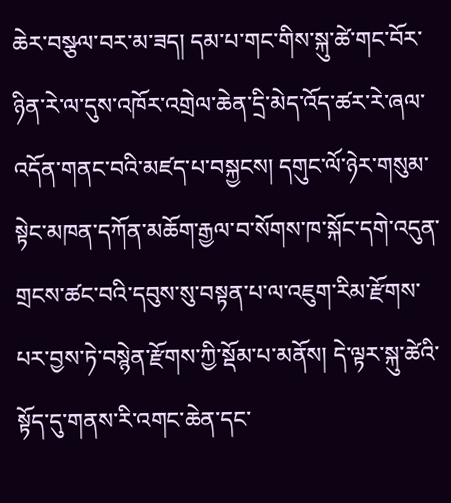ཆེར་བསྩལ་བར་མ་ཟད། དམ་པ་གང་གིས་སྐུ་ཚེ་གང་བོར་ཉིན་རེ་ལ་དུས་འཁོར་འགྲེལ་ཆེན་དྲི་མེད་འོད་ཚར་རེ་ཞལ་འདོན་གནང་བའི་མཛད་པ་བསྐྱངས། དགུང་ལོ་ཉེར་གསུམ་སྟེང་མཁན་དཀོན་མཆོག་རྒྱལ་བ་སོགས་ཁ་སྐོང་དགེ་འདུན་གྲངས་ཚང་བའི་དབུས་སུ་བསྟན་པ་ལ་འཇུག་རིམ་རྫོགས་པར་བྱས་ཏེ་བསྙེན་རྫོགས་ཀྱི་སྡོམ་པ་མནོས། དེ་ལྟར་སྐུ་ཚེའི་སྟོད་དུ་གནས་རི་འགང་ཆེན་དང་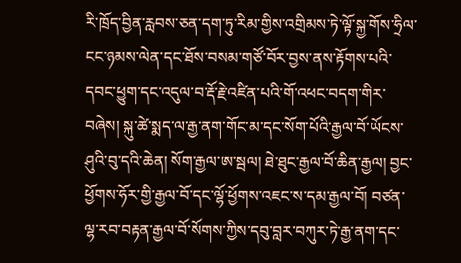རི་ཁྲོད་བྱིན་རླབས་ཅན་དག་ཏུ་རིམ་གྱིས་འགྲིམས་ཏེ་ལྟོ་སྐྱ་གོས་ཧྲིལ་ངང་ཉམས་ལེན་དང་ཐོས་བསམ་གཙོ་བོར་བྱས་ནས་རྟོགས་པའི་དབང་ཕྱུག་དང་འདུལ་བ་རྡོ་རྗེ་འཛིན་པའི་གོ་འཕང་བདག་གིར་བཞེས། སྐུ་ཚེ་སྨད་ལ་རྒྱ་ནག་གོང་མ་དང་སོག་པོའི་རྒྱལ་བོ་ཡོངས་ཤུའི་བུ་དའི་ཆེན། སོག་རྒྱལ་ཨ་སྦལ། ཐེ་ཐུང་རྒྱལ་བོ་ཆིན་རྒྱལ། བྱང་ཕྱོགས་ཧོར་གྱི་རྒྱལ་བོ་དང་ལྷོ་ཕྱོགས་འཇང་ས་དམ་རྒྱལ་བོ། བཙན་ལྷ་རབ་བརྟན་རྒྱལ་བོ་སོགས་ཀྱིས་དབུ་བླར་བཀུར་ཏེ་རྒྱ་ནག་དང་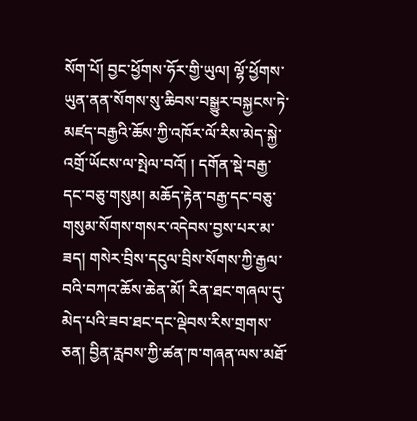སོག་པོ། བྱང་ཕྱོགས་ཧོར་གྱི་ཡུལ། ལྷོ་ཕྱོགས་ཡུན་ནན་སོགས་སུ་ཆིབས་བསྒྱུར་བསྐྱངས་ཏེ་མཛད་བརྒྱའི་ཆོས་ཀྱི་འཁོར་ལོ་རིས་མེད་སྐྱེ་འགྲོ་ཡོངས་ལ་སྤེལ་བའོ། ། དགོན་སྡེ་བརྒྱ་དང་བཅུ་གསུམ། མཆོད་རྟེན་བརྒྱ་དང་བཅུ་གསུམ་སོགས་གསར་འདེབས་བྱས་པར་མ་ཟད། གསེར་བྲིས་དངུལ་བྲིས་སོགས་ཀྱི་རྒྱལ་བའི་བཀའ་ཆོས་ཆེན་མོ། རིན་ཐང་གཞལ་དུ་མེད་པའི་ཟབ་ཐང་དང་ལྡེབས་རིས་གྲགས་ཅན། བྱིན་རླབས་ཀྱི་ཚན་ཁ་གཞན་ལས་མཐོ་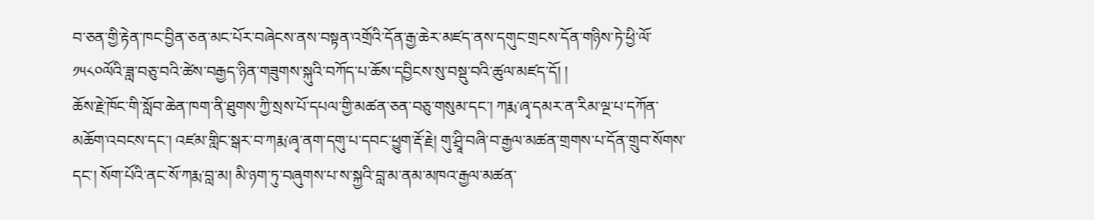བ་ཅན་གྱི་རྟེན་ཁང་བྱིན་ཅན་མང་པོར་བཞེངས་ནས་བསྟན་འགྲོའི་དོན་རྒྱ་ཆེར་མཛད་ནས་དགུང་གྲངས་དོན་གཉིས་ཏེ་ཕྱི་ལོ་༡༥༨༠ལོའི་ཟླ་བཅུ་བའི་ཚེས་བརྒྱད་ཉིན་གཟུགས་སྐུའི་བཀོད་པ་ཆོས་དབྱིངས་སུ་བསྡུ་བའི་ཚུལ་མཛད་དོ། །
ཆོས་རྗེ་ཁོང་གི་སློབ་ཆེན་ཁག་ནི་ཐུགས་ཀྱི་སྲས་པོ་དཔལ་གྱི་མཚན་ཅན་བཅུ་གསུམ་དང་། ཀརྨ་ཞྭ་དམར་ན་རིམ་ལྔ་པ་དཀོན་མཆོག་འབངས་དང་། འཛམ་གླིང་སྒར་བ་ཀརྨ་ཞྭ་ནག་དགུ་པ་དབང་ཕྱུག་རྡོ་རྗེ། གུ་ཤྲཱི་བཞི་བ་རྒྱལ་མཚན་གྲགས་པ་དོན་གྲུབ་སོགས་དང་། སོག་པོའི་ནང་སོ་ཀརྨ་བླ་མ། མི་ཉག་ཏུ་བཞུགས་པ་ས་སྐྱའི་བླ་མ་ནམ་མཁའ་རྒྱལ་མཚན་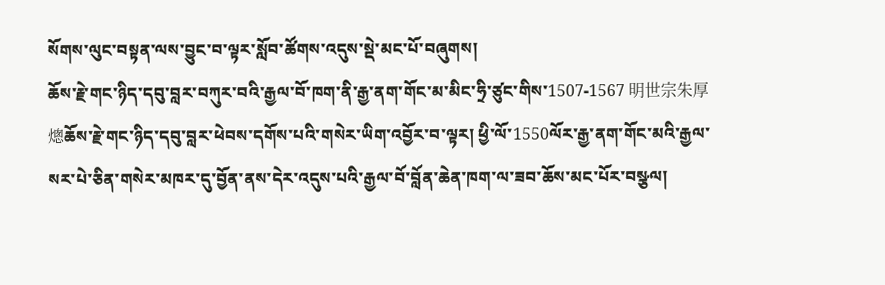སོགས་ལུང་བསྟན་ལས་བྱུང་བ་ལྟར་སློབ་ཚོགས་འདུས་སྡེ་མང་པོ་བཞུགས།
ཆོས་རྗེ་གང་ཉིད་དབུ་བླར་བཀུར་བའི་རྒྱལ་བོ་ཁག་ནི་རྒྱ་ནག་གོང་མ་མིང་ཧྲི་ཙུང་གིས་1507-1567 明世宗朱厚熜ཆོས་རྗེ་གང་ཉིད་དབུ་བླར་ཕེབས་དགོས་པའི་གསེར་ཡིག་འབྱོར་བ་ལྟར། ཕྱི་ལོ་1550ལོར་རྒྱ་ནག་གོང་མའི་རྒྱལ་སར་པེ་ཅིན་གསེར་མཁར་དུ་བྱོན་ནས་དེར་འདུས་པའི་རྒྱལ་བོ་བློན་ཆེན་ཁག་ལ་ཟབ་ཆོས་མང་པོར་བསྩལ།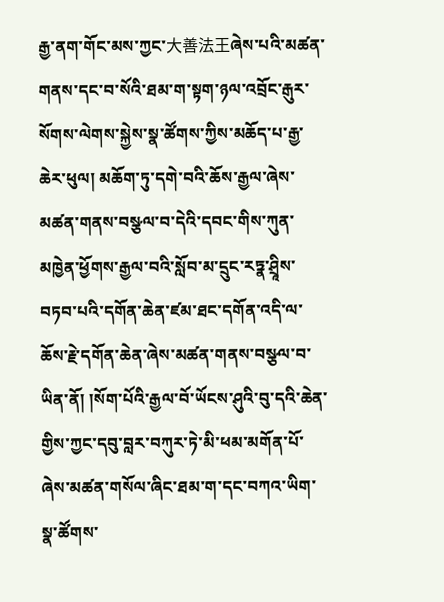རྒྱ་ནག་གོང་མས་ཀྱང་大善法王ཞེས་པའི་མཚན་གནས་དང་བ་སོའི་ཐམ་ག་སྟག་ཉལ་འབྲོང་རྒུར་སོགས་ལེགས་སྐྱེས་སྣ་ཚོགས་ཀྱིས་མཆོད་པ་རྒྱ་ཆེར་ཕུལ། མཆོག་ཏུ་དགེ་བའི་ཆོས་རྒྱལ་ཞེས་མཚན་གནས་བསྩལ་བ་དེའི་དབང་གིས་ཀུན་མཁྱེན་ཕྱོགས་རྒྱལ་བའི་སློབ་མ་དྲུང་རཏྣ་ཤྲཱིས་བཏབ་པའི་དགོན་ཆེན་ཛམ་ཐང་དགོན་འདི་ལ་ཆོས་རྗེ་དགོན་ཆེན་ཞེས་མཚན་གནས་བསྩལ་བ་ཡིན་ནོ། །སོག་པོའི་རྒྱལ་བོ་ཡོངས་ཤུའི་བུ་དའི་ཆེན་གྱིས་ཀྱང་དབུ་བླར་བཀུར་ཏེ་མི་ཕམ་མགོན་པོ་ཞེས་མཚན་གསོལ་ཞིང་ཐམ་ག་དང་བཀའ་ཡིག་སྣ་ཚོགས་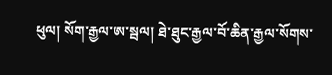ཕུལ། སོག་རྒྱལ་ཨ་སྦལ། ཐེ་ཐུང་རྒྱལ་བོ་ཆིན་རྒྱལ་སོགས་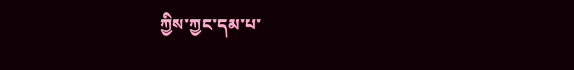ཀྱིས་ཀྱང་དམ་པ་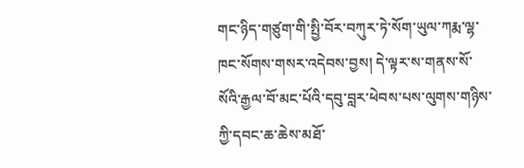གང་ཉིད་གཙུག་གི་སྤྱི་བོར་བཀུར་ཏེ་སོག་ཡུལ་ཀརྨ་ལྷ་ཁང་སོགས་གསར་འདེབས་བྱས། དེ་ལྟར་ས་གནས་སོ་སོའི་རྒྱལ་བོ་མང་པོའི་དབུ་བླར་ཕེབས་པས་ལུགས་གཉིས་ཀྱི་དབང་ཆ་ཆེས་མཐོ་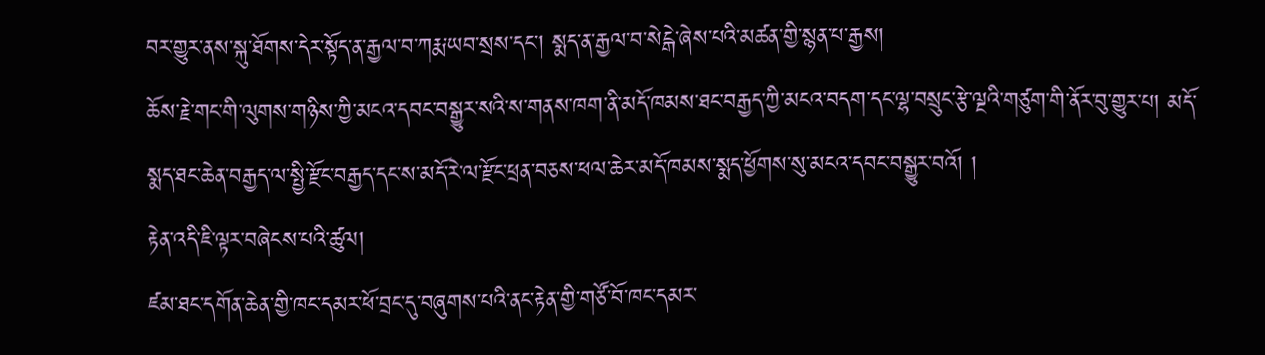བར་གྱུར་ནས་སྐུ་ཐོགས་དེར་སྟོད་ན་རྒྱལ་བ་ཀརྨ་ཡབ་སྲས་དང་། སྨད་ན་རྒྱལ་བ་སེངྒེ་ཞེས་པའི་མཚན་གྱི་སྙན་པ་རྒྱས།
ཆོས་རྗེ་གང་གི་ལུགས་གཉིས་ཀྱི་མངའ་དབང་བསྒྱུར་སའི་ས་གནས་ཁག་ནི་མདོ་ཁམས་ཐང་བརྒྱད་ཀྱི་མངའ་བདག་དང་ལྷ་བསྲུང་རྩེ་ལྔའི་གཙུག་གི་ནོར་བུ་གྱུར་པ། མདོ་སྨད་ཐང་ཆེན་བརྒྱད་ལ་སྤྱི་རྫོང་བརྒྱད་དང་ས་མདོ་རེ་ལ་རྫོང་ཕྲན་བཅས་ཕལ་ཆེར་མདོ་ཁམས་སྨད་ཕྱོགས་སུ་མངའ་དབང་བསྒྱུར་བའོ། །
རྟེན་འདི་ཇི་ལྟར་བཞེངས་པའི་ཚུལ།
ཛམ་ཐང་དགོན་ཆེན་གྱི་ཁང་དམར་ཕོ་བྲང་དུ་བཞུགས་པའི་ནང་རྟེན་གྱི་གཙོ་བོ་ཁང་དམར་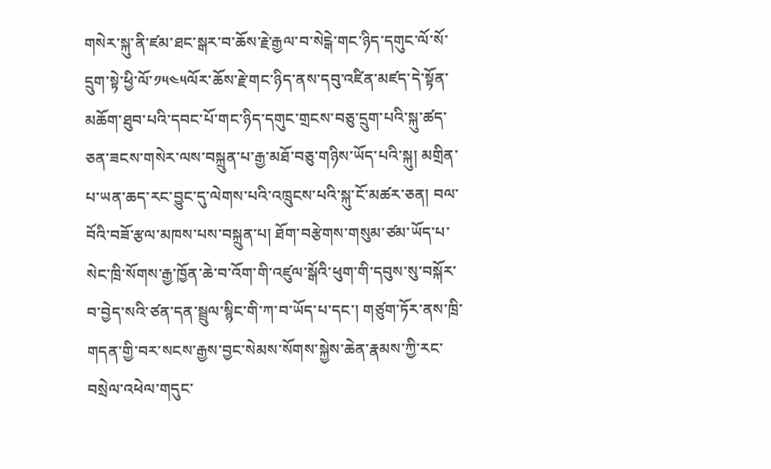གསེར་སྐུ་ནི་ཛམ་ཐང་སྒར་བ་ཆོས་རྗེ་རྒྱལ་བ་སེངྒེ་གང་ཉིད་དགུང་ལོ་སོ་དྲུག་སྟེ་ཕྱི་ལོ་༡༥༤༥ལོར་ཆོས་རྗེ་གང་ཉིད་ནས་དབུ་འཛིན་མཛད་དེ་སྟོན་མཆོག་ཐུབ་པའི་དབང་པོ་གང་ཉིད་དགུང་གྲངས་བཅུ་དྲུག་པའི་སྐུ་ཚད་ཅན་ཟངས་གསེར་ལས་བསྐྲུན་པ་རྒྱ་མཐོ་བཅུ་གཉིས་ཡོད་པའི་སྐུ། མགྲིན་པ་ཡན་ཆད་རང་བྱུང་དུ་ལེགས་པའི་འཁྲུངས་པའི་སྐུ་ངོ་མཚར་ཅན། བལ་བོའི་བཟོ་རྩལ་མཁས་པས་བསྐྲུན་པ། ཐོག་བརྩེགས་གསུམ་ཙམ་ཡོད་པ་སེང་ཁྲི་སོགས་རྒྱ་ཁྱོན་ཆེ་བ་འོག་གི་འཛུལ་སྒོའི་ཕུག་གི་དབུས་སུ་བསྐོར་བ་བྱེད་སའི་ཙན་དན་སྦྲུལ་སྙིང་གི་ཀ་བ་ཡོད་པ་དང་། གཙུག་ཏོར་ནས་ཁྲི་གདན་གྱི་བར་སངས་རྒྱས་བྱང་སེམས་སོགས་སྐྱེས་ཆེན་རྣམས་ཀྱི་རང་བསྲེལ་འཕེལ་གདུང་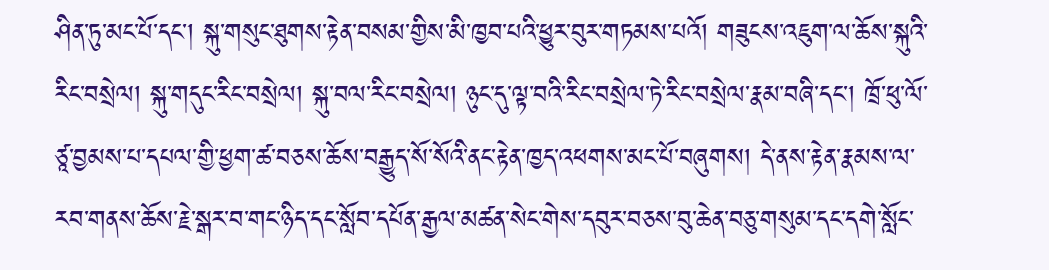ཤིན་ཏུ་མང་པོ་དང་། སྐུ་གསུང་ཐུགས་རྟེན་བསམ་གྱིས་མི་ཁྱབ་པའི་ཕྱུར་བུར་གཏམས་པའོ། གཟུངས་འཇུག་ལ་ཆོས་སྐུའི་རིང་བསྲེལ། སྐུ་གདུང་རིང་བསྲེལ། སྐུ་བལ་རིང་བསྲེལ། ཉུང་དུ་ལྟ་བའི་རིང་བསྲེལ་ཏེ་རིང་བསྲེལ་རྣམ་བཞི་དང་། ཁྲོ་ཕུ་ལོ་ཙཱ་བྱམས་པ་དཔལ་གྱི་ཕྱག་ཚ་བཅས་ཆོས་བརྒྱུད་སོ་སོའི་ནང་རྟེན་ཁྱད་འཕགས་མང་པོ་བཞུགས། དེ་ནས་རྟེན་རྣམས་ལ་རབ་གནས་ཆོས་རྗེ་སྒར་བ་གང་ཉིད་དང་སློབ་དཔོན་རྒྱལ་མཚན་སེང་གེས་དབུར་བཅས་བུ་ཆེན་བཅུ་གསུམ་དང་དགེ་སློང་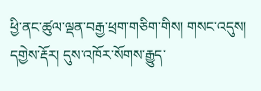ཕྱི་ནང་ཚུལ་ལྡན་བརྒྱ་ཕྲག་གཅིག་གིས། གསང་འདུས། དགྱེས་རྡོར། དུས་འཁོར་སོགས་རྒྱུད་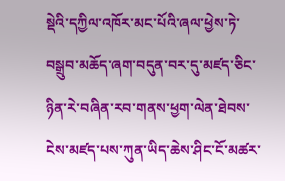སྡེའི་དཀྱིལ་འཁོར་མང་པོའི་ཞལ་ཕྱེས་ཏེ་བསྒྲུབ་མཆོད་ཞག་བདུན་བར་དུ་མཛད་ཅིང་ཉིན་རེ་བཞིན་རབ་གནས་ཕྱག་ལེན་ཐེབས་ངེས་མཛད་པས་ཀུན་ཡིད་ཆེས་ཤིང་ངོ་མཚར་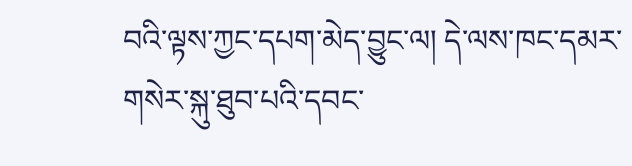བའི་ལྟས་ཀྱང་དཔག་མེད་བྱུང་ལ། དེ་ལས་ཁང་དམར་གསེར་སྐུ་ཐུབ་པའི་དབང་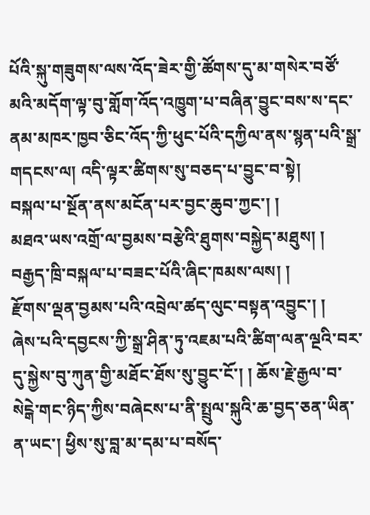པོའི་སྐུ་གཟུགས་ལས་འོད་ཟེར་གྱི་ཚོགས་དུ་མ་གསེར་བཙོ་མའི་མདོག་ལྟ་བུ་གློག་འོད་འཁྱུག་པ་བཞིན་བྱུང་བས་ས་དང་ནམ་མཁར་ཁྱབ་ཅིང་འོད་ཀྱི་ཕུང་པོའི་དཀྱིལ་ནས་སྙན་པའི་སྒྲ་གདངས་ལ། འདི་ལྟར་ཚིགས་སུ་བཅད་པ་བྱུང་བ་སྟེ།
བསྐལ་པ་སྔོན་ནས་མངོན་པར་བྱང་ཆུབ་ཀྱང་། །
མཐའ་ཡས་འགྲོ་ལ་བྱམས་བརྩེའི་ཐུགས་བསྐྱེད་མཐུས། །
བརྒྱད་ཁྲི་བསྐལ་པ་བཟང་པོའི་ཞིང་ཁམས་ལས། །
རྫོགས་ལྡན་བྱམས་པའི་འབྲེལ་ཚད་ལུང་བསྟན་འབྱུང་། །
ཞེས་པའི་དབྱངས་ཀྱི་སྒྲ་ཤིན་ཏུ་འཇམ་པའི་ཚིག་ལན་ལྔའི་བར་དུ་སྐྱེས་བུ་ཀུན་གྱི་མཐོང་ཐོས་སུ་བྱུང་ངོ་། ། ཆོས་རྗེ་རྒྱལ་བ་སེངྒེ་གང་ཉིད་ཀྱིས་བཞེངས་པ་ནི་སྤྲུལ་སྐུའི་ཆ་བྱད་ཅན་ཡིན་ན་ཡང་། ཕྱིས་སུ་བླ་མ་དམ་པ་བསོད་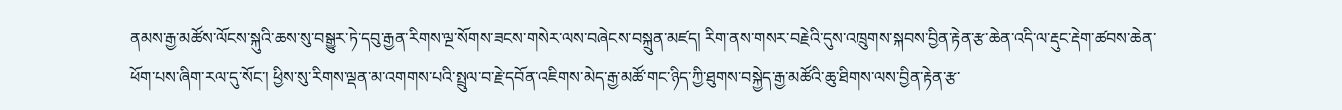ནམས་རྒྱ་མཚོས་ལོངས་སྐུའི་ཆས་སུ་བསྒྱུར་ཏེ་དབུ་རྒྱན་རིགས་ལྔ་སོགས་ཟངས་གསེར་ལས་བཞེངས་བསྐྲུན་མཛད། རིག་ནས་གསར་བརྗེའི་དུས་འཁྲུགས་སྐབས་བྱིན་རྟེན་རྩ་ཆེན་འདི་ལ་རྡུང་རྡེག་ཚབས་ཆེན་ཕོག་པས་ཞིག་རལ་དུ་སོང་། ཕྱིས་སུ་རིགས་ལྡན་མ་འགགས་པའི་སྤྲུལ་བ་རྗེ་དབོན་འཇིགས་མེད་རྒྱ་མཚོ་གང་ཉིད་ཀྱི་ཐུགས་བསྐྱེད་རྒྱ་མཚོའི་ཆུ་ཐིགས་ལས་བྱིན་རྟེན་རྩ་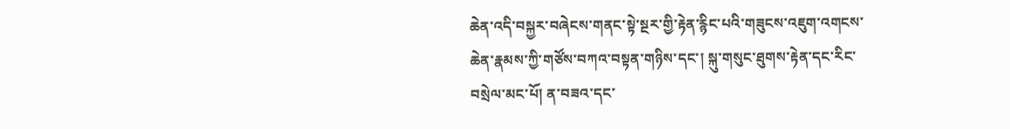ཆེན་འདི་བསྐྱར་བཞེངས་གནང་སྟེ་སྔར་གྱི་རྟེན་རྙིང་པའི་གཟུངས་འཇུག་འགངས་ཆེན་རྣམས་ཀྱི་གཙོས་བཀའ་བསྟན་གཉིས་དང་། སྐུ་གསུང་ཐུགས་རྟེན་དང་རིང་བསྲེལ་མང་པོ། ན་བཟའ་དང་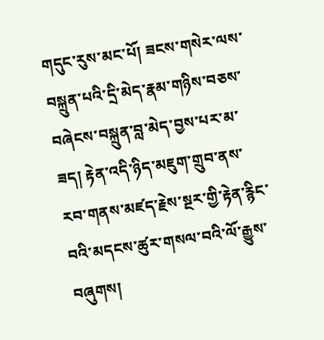གདུང་རུས་མང་པོ། ཟངས་གསེར་ལས་བསྐྲུན་པའི་དྲི་མེད་རྣམ་གཉིས་བཅས་བཞེངས་བསྐྲུན་བླ་མེད་བྱས་པར་མ་ཟད། རྟེན་འདི་ཉིད་མཇུག་གྲུབ་ནས་རབ་གནས་མཛད་རྗེས་སྔར་གྱི་རྟེན་རྙིང་བའི་མདངས་ཚུར་གསལ་བའི་ལོ་རྒྱུས་བཞུགས།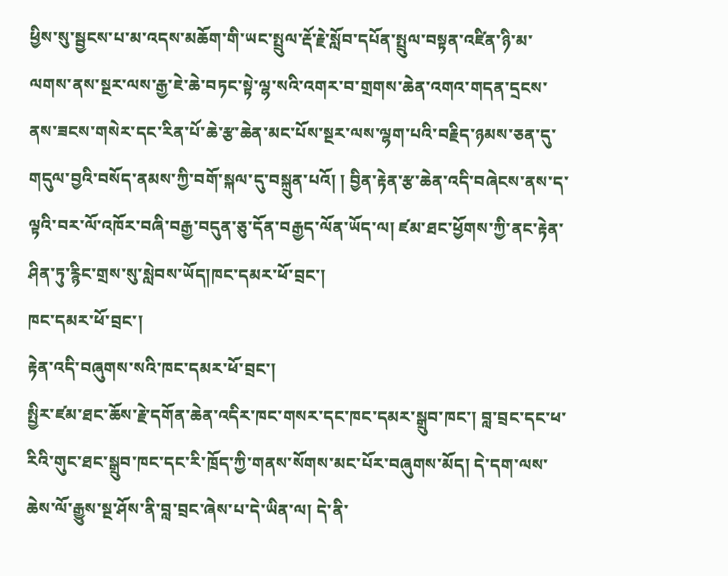ཕྱིས་སུ་སྦྱངས་པ་མ་འདས་མཆོག་གི་ཡང་སྤྲུལ་རྡོ་རྗེ་སློབ་དཔོན་སྤྲུལ་བསྟན་འཛིན་ཉི་མ་ལགས་ནས་སྔར་ལས་རྒྱ་ཇེ་ཆེ་བཏང་སྟེ་ལྷ་སའི་འགར་བ་གྲགས་ཆེན་འགའ་གདན་དྲངས་ནས་ཟངས་གསེར་དང་རིན་པོ་ཆེ་རྩ་ཆེན་མང་པོས་སྔར་ལས་ལྷག་པའི་བརྗིད་ཉམས་ཅན་དུ་གདུལ་བྱའི་བསོད་ནམས་ཀྱི་བགོ་སྐལ་དུ་བསྐྲུན་པའོ། ། བྱིན་རྟེན་རྩ་ཆེན་འདི་བཞེངས་ནས་ད་ལྟའི་བར་ལོ་འཁོར་བཞི་བརྒྱ་བདུན་ཅུ་དོན་བརྒྱད་ལོན་ཡོད་ལ། ཛམ་ཐང་ཕྱོགས་ཀྱི་ནང་རྟེན་ཤིན་ཏུ་རྙིང་གྲས་སུ་སླེབས་ཡོད།ཁང་དམར་ཕོ་བྲང་།
ཁང་དམར་ཕོ་བྲང་།
རྟེན་འདི་བཞུགས་སའི་ཁང་དམར་ཕོ་བྲང་།
སྤྱིར་ཛམ་ཐང་ཆོས་རྗེ་དགོན་ཆེན་འདིར་ཁང་གསར་དང་ཁང་དམར་སྒྲུབ་ཁང་། བླ་བྲང་དང་ཕ་རིའི་གུང་ཐང་སྒྲུབ་ཁང་དང་རི་ཁྲོད་ཀྱི་གནས་སོགས་མང་པོར་བཞུགས་མོད། དེ་དག་ལས་ཆེས་ལོ་རྒྱུས་སྔ་ཤོས་ནི་བླ་བྲང་ཞེས་པ་དེ་ཡིན་ལ། དེ་ནི་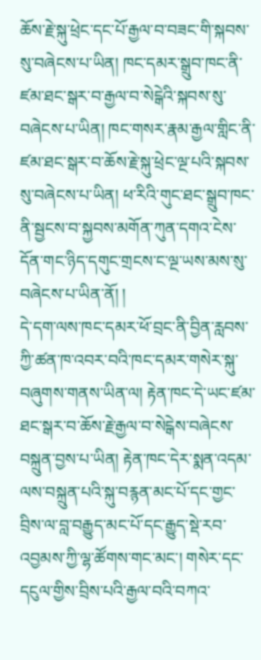ཆོས་རྗེ་སྐུ་ཕྲེང་དང་པོ་རྒྱལ་བ་བཟང་གི་སྐབས་སུ་བཞེངས་པ་ཡིན། ཁང་དམར་སྒྲུབ་ཁང་ནི་ཛམ་ཐང་སྒར་བ་རྒྱལ་བ་སེངྒེའི་སྐབས་སུ་བཞེངས་པ་ཡིན། ཁང་གསར་རྣམ་རྒྱལ་གླིང་ནི་ཛམ་ཐང་སྒར་བ་ཆོས་རྗེ་སྐུ་ཕྲེང་ལྔ་པའི་སྐབས་སུ་བཞེངས་པ་ཡིན། ཕ་རིའི་གུང་ཐང་སྒྲུབ་ཁང་ནི་སྦྱངས་བ་སྐྱབས་མགོན་ཀུན་དགའ་ངེས་དོན་གང་ཉིད་དགུང་གྲངས་ང་ལྔ་ཡས་མས་སུ་བཞེངས་པ་ཡིན་ནོ། །
དེ་དག་ལས་ཁང་དམར་ཕོ་བྲང་ནི་བྱིན་རླབས་ཀྱི་ཚན་ཁ་འབར་བའི་ཁང་དམར་གསེར་སྐུ་བཞུགས་གནས་ཡིན་ལ། རྟེན་ཁང་དེ་ཡང་ཛམ་ཐང་སྒར་བ་ཆོས་རྗེ་རྒྱལ་བ་སེངྒེས་བཞེངས་བསྐྲུན་བྱས་པ་ཡིན། རྟེན་ཁང་དེར་སྨན་འདམ་ལས་བསྐྲུན་པའི་སྐུ་བརྙན་མང་པོ་དང་གྱང་བྲིས་ལ་བླ་བརྒྱུད་མང་པོ་དང་རྒྱུད་སྡེ་རབ་འབྱམས་ཀྱི་ལྷ་ཚོགས་གང་མང་། གསེར་དང་དངུལ་གྱིས་བྲིས་པའི་རྒྱལ་བའི་བཀའ་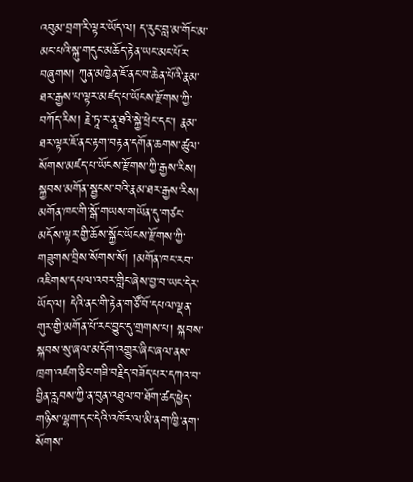འབུམ་བྲག་རི་ལྟར་ཡོད་ལ། ད་རུང་བླ་མ་གོང་མ་མང་པའི་སྐུ་གདུང་མཆོད་རྟེན་ཡང་མང་པོར་བཞུགས། ཀུན་མཁྱེན་ཇོ་ནང་བ་ཆེན་པོའི་རྣམ་ཐར་རྒྱས་པ་ལྟར་མཛད་པ་ཡོངས་རྫོགས་ཀྱི་བཀོད་རིས། རྗེ་ཏཱ་ར་ནཱ་ཐའི་སྐྱེ་ཕྲེང་དང་། རྣམ་ཐར་ལྟར་ཇོ་ནང་རྟག་བརྟན་དགོན་ཆགས་ཚུལ་སོགས་མཛད་པ་ཡོངས་རྫོགས་ཀྱི་རྒྱས་རིས། སྐྱབས་མགོན་སྦྱངས་བའི་རྣམ་ཐར་རྒྱས་རིས། མགོན་ཁང་གི་སྒོ་གཡས་གཡོན་དུ་གཙང་མདོས་ལྟར་གྱི་ཆོས་སྐྱོང་ཡོངས་རྫོགས་ཀྱི་གཟུགས་བྲིས་སོགས་སོ། །མགོན་ཁང་རབ་འཇིགས་དཔལ་འབར་གླིང་ཞེས་བྱ་བ་ཡང་དེར་ཡོད་ལ། དེའི་ནང་གི་རྟེན་གཙོ་བོ་དཔལ་ལྡན་གུར་གྱི་མགོན་པོ་རང་བྱུང་དུ་གྲགས་པ། སྐབས་སྐབས་སུ་ཞལ་མདོག་འགྱུར་ཞིང་ཞལ་ནས་ཁྲག་འཛག་ཅིང་གཟི་བརྗིད་བཟོད་པར་དཀའ་བ་བྱིན་རླབས་ཀྱི་ན་བུན་འཐུལ་བ་ཐོག་ཚད་ཕྱེད་གཉིས་ལྷག་དང་དེའི་འཁོར་ལ་མི་ནག་ཁྱི་ནག་སོགས་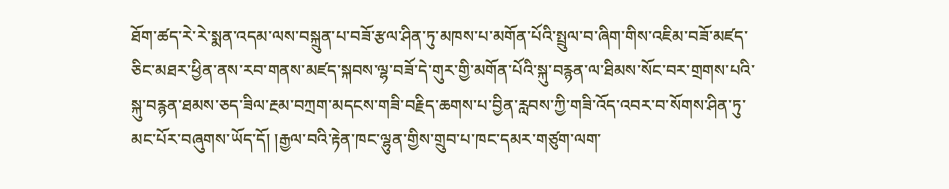ཐོག་ཚད་རེ་རེ་སྨན་འདམ་ལས་བསྐྲུན་པ་བཟོ་རྩལ་ཤིན་ཏུ་མཁས་པ་མགོན་པོའི་སྤྲུལ་བ་ཞིག་གིས་འཇིམ་བཟོ་མཛད་ཅིང་མཐར་ཕྱིན་ནས་རབ་གནས་མཛད་སྐབས་ལྷ་བཟོ་དེ་གུར་གྱི་མགོན་པོའི་སྐུ་བརྙན་ལ་ཐིམས་སོང་བར་གྲགས་པའི་སྐུ་བརྙན་ཐམས་ཅད་ཟིལ་རྔམ་བཀྲག་མདངས་གཟི་བརྗིད་ཆགས་པ་བྱིན་རླབས་ཀྱི་གཟི་འོད་འབར་བ་སོགས་ཤིན་ཏུ་མང་པོར་བཞུགས་ཡོད་དོ། །རྒྱལ་བའི་རྟེན་ཁང་ལྷུན་གྱིས་གྲུབ་པ་ཁང་དམར་གཙུག་ལག་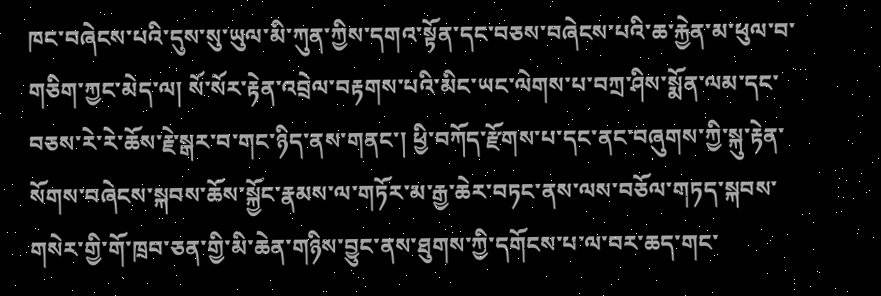ཁང་བཞེངས་པའི་དུས་སུ་ཡུལ་མི་ཀུན་ཀྱིས་དགའ་སྟོན་དང་བཅས་བཞེངས་པའི་ཆ་རྐྱེན་མ་ཕུལ་བ་གཅིག་ཀྱང་མེད་ལ། སོ་སོར་རྟེན་འབྲེལ་བརྟགས་པའི་མིང་ཡང་ལེགས་པ་བཀྲ་ཤིས་སྨོན་ལམ་དང་བཅས་རེ་རེ་ཆོས་རྗེ་སྒར་བ་གང་ཉིད་ནས་གནང་། ཕྱི་བཀོད་རྫོགས་པ་དང་ནང་བཞུགས་ཀྱི་སྐུ་རྟེན་སོགས་བཞེངས་སྐབས་ཆོས་སྐྱོང་རྣམས་ལ་གཏོར་མ་རྒྱ་ཆེར་བཏང་ནས་ལས་བཅོལ་གཏད་སྐབས་གསེར་གྱི་གོ་ཁྲབ་ཅན་གྱི་མི་ཆེན་གཉིས་བྱུང་ནས་ཐུགས་ཀྱི་དགོངས་པ་ལ་བར་ཆད་གང་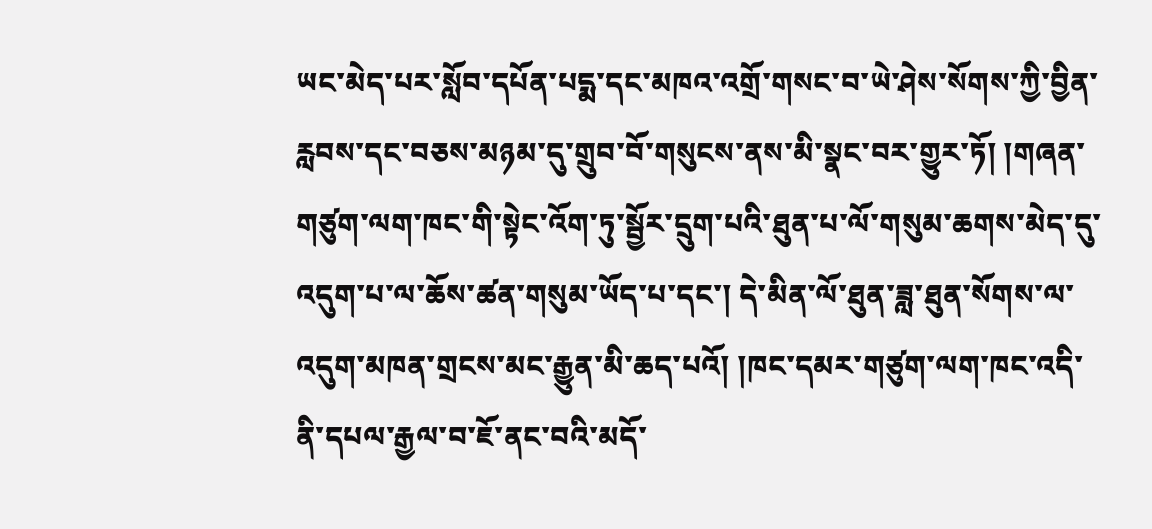ཡང་མེད་པར་སློབ་དཔོན་པདྨ་དང་མཁའ་འགྲོ་གསང་བ་ཡེ་ཤེས་སོགས་ཀྱི་བྱིན་རླབས་དང་བཅས་མཉམ་དུ་གྲུབ་བོ་གསུངས་ནས་མི་སྣང་བར་གྱུར་ཏོ། །གཞན་གཙུག་ལག་ཁང་གི་སྟེང་འོག་ཏུ་སྦྱོར་དྲུག་པའི་ཐུན་པ་ལོ་གསུམ་ཆགས་མེད་དུ་འདུག་པ་ལ་ཆོས་ཚན་གསུམ་ཡོད་པ་དང་། དེ་མིན་ལོ་ཐུན་ཟླ་ཐུན་སོགས་ལ་འདུག་མཁན་གྲངས་མང་རྒྱུན་མི་ཆད་པའོ། །ཁང་དམར་གཙུག་ལག་ཁང་འདི་ནི་དཔལ་རྒྱལ་བ་ཇོ་ནང་བའི་མདོ་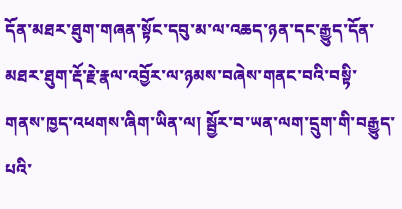དོན་མཐར་ཐུག་གཞན་སྟོང་དབུ་མ་ལ་འཆད་ཉན་དང་རྒྱུད་དོན་མཐར་ཐུག་རྡོ་རྗེ་རྣལ་འབྱོར་ལ་ཉམས་བཞེས་གནང་བའི་བསྟི་གནས་ཁྱད་འཕགས་ཞིག་ཡིན་ལ། སྦྱོར་བ་ཡན་ལག་དྲུག་གི་བརྒྱུད་པའི་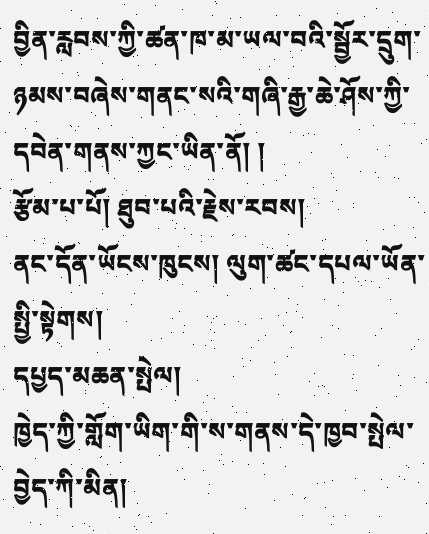བྱིན་རླབས་ཀྱི་ཚན་ཁ་མ་ཡལ་བའི་སྦྱོར་དྲུག་ཉམས་བཞེས་གནང་སའི་གཞི་རྒྱ་ཆེ་ཤོས་ཀྱི་དབེན་གནས་ཀྱང་ཡིན་ནོ། །
རྩོམ་པ་པོ། ཐུབ་པའི་རྗེས་རབས།
ནང་དོན་ཡོངས་ཁུངས། ལུག་ཚང་དཔལ་ཡོན་སྤྱི་སྟེགས།
དཔྱད་མཆན་སྤེལ།
ཁྱེད་ཀྱི་གློག་ཡིག་གི་ས་གནས་དེ་ཁྱབ་སྤེལ་བྱེད་ཀི་མིན།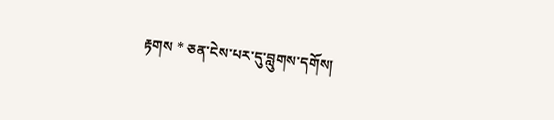རྟགས * ཅན་ངེས་པར་དུ་བླུགས་དགོས།